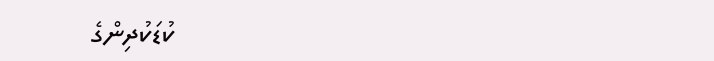ކުޑަކުދިންގެ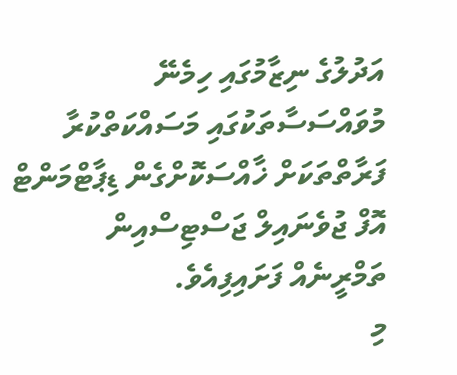އަދުލުގެ ނިޒާމުގައި ހިމެނޭ މުވައްސަސާތަކުގައި މަސައްކަތްކުރާ ފަރާތްތަކަށް ޚާއްސަކޮށްގެން ޑިޕާޓްމަންޓް އޮފް ޖުވެނައިލް ޖަސްޓިސްއިން ތަމްރީނެއް ފަށައިފިއެވެ.
މި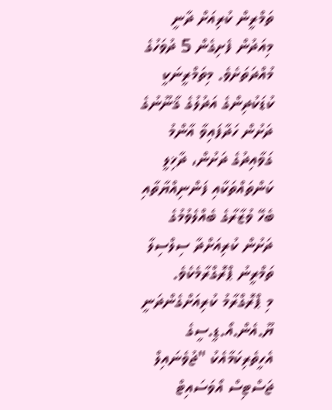ތަމްރީން ކުރިއަށް ދާނީ މިއަދުން ފެށިގެން 5 ދުވަހުގެ މުއްދަތަށެވެ. މިތަމްރީނަކީ ކުޑަކުދިންގެ އަދުލުގެ ޤާނޫނުގެ ދަށުން ހަދާފައިވާ އާންމު ގަވާއިދުގެ ދަށުން، ދާޚިލީ ކަންތައްތަކާއި ފަންނިއްޔާތާއި ބެހޭ ވުޒާރާގެ ބެއްލެވުމުގެ ދަށުން ކުރިއަށްދާ ސިލްސިލާ ތަމްރީނު ޕްރޮގްރާމެކެވެ.
މި ޕްރޮގްރާމު ކުރިއަށްގެންދަނީ ޔޫ.އެން.އޯ.ޑީ.ސީގެ އެހީތެރިކަމާއެކު "ޖުވެނައިލް ޖަސްޓިސް އޯވަސައިޓް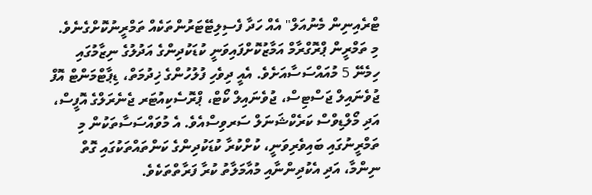ޓްރެއިނިން މެނުއަލް" އެއް ހަދާ ފެސިލިޓޭޓަރުންތަކެއް ތަމްރީނުކޮށްގެނެވެ.
މި ތަމްރީން ޕްރޮގްރާމް އަމާޒުކޮށްފައިވަނީ ކުޑަކުދިންގެ އަދުލުގެ ނިޒާމުގައި ހިމެނޭ 5 މުއައްސަސާއަށެވެ. އެއީ ދިވެހި ފުލުހުންގެ ޚިދުމަތް، ޑިޕާޓްމަންޓް އޮފް ޖުވެނައިލް ޖަސްޓިސް، ޖުވެނައިލް ކޯޓް، ޕްރޮސެކިއުޓަރ ޖެނެރަލްގެ އޮފީސް، އަދި މޯލްޑިވްސް ކަރެކްޝަނަލް ސަރވިސްއެވެ. އެ މުވައްސަސާތަކުން މި ތަމްރީނުގައި ބައިވެރިވަނީ، ކުށްކުރާ ކުޑަކުދިންގެ ކަންތައްތަކުގައި ގޮތް ނިންމާ، އަދި އެކުދިންނާއި މުއާމަލާތު ކުރާ ފަރާތްތަކެވެ.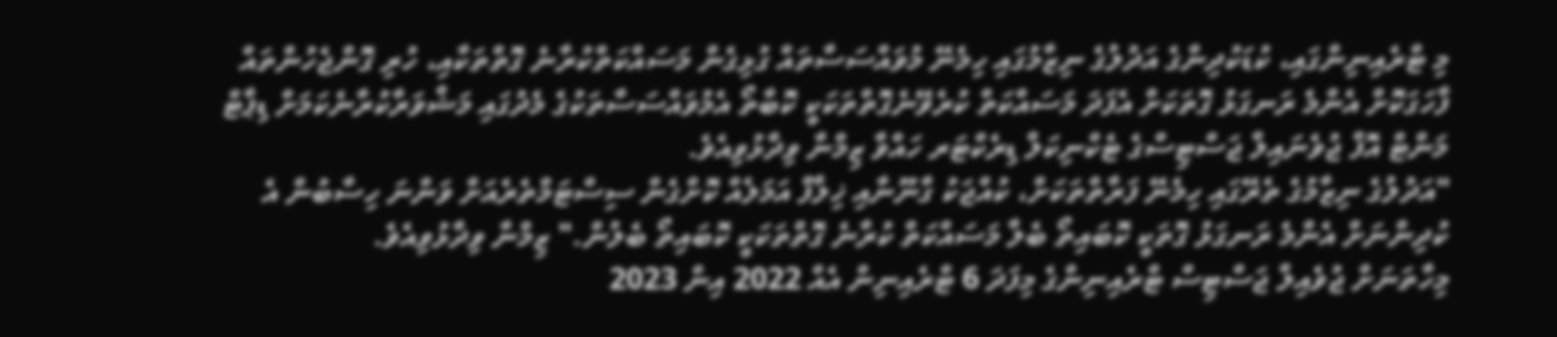މި ޓްރެއިނިންގައި، ކުޑަކުދިންގެ އަދުލުގެ ނިޒާމުގައި ހިމެނޭ މުވައްސަސާތައް ގުޅިގެން މަސައްކަތްކުރާނެ ގޮތްތަކާއި، ހުރި ގޮންޖެހުންތައް ފާހަގަކޮށް އެންމެ ރަނގަޅު ގޮތަކަށް އެފަދަ މަސައްކަތް ކުރެވޭނެގޮތްތަކަކީ ކޮބާތޯ އެމުވައްސަސާތަކުގެ މެދުގައި މަޝްވަރާކުރާނެކަމަށް ޑިޕާޓް މަންޓް އޮފް ޖުވެނައިލް ޖަސްޓިސްގެ ޓެކްނިކަލް ޑިރެކްޓަރ ހައްވާ ޒިމްނާ ވިދާޅުވިއެވެ.
"އަދުލުގެ ނިޒާމުގެ ތެރޭގައި ހިމެނޭ ފަރާތްތަކަށް، ކުއްޖަކު ގާނޫނާއި ޚިލާފް އަމަލެއް ކޮށްގެން ސިސްޓަމްތެރެއަށް ވަންނަ ހިސާބުން އެ ކުދިންނަށް އެންމެ ރަނގަޅު ގޮތަކީ ކޮބައިތޯ ބެލާ މަސައްކަތް ކުރާނެ ގޮތްތަކަކީ ކޮބައިތޯ ބެލުން." ޒިމްނާ ވިދާޅުވިއެވެ.
މިހާތަނަށް ޖުވެއިލް ޖަސްޓިސް ޓްރެއިނިންގެ މިފަދަ 6 ޓްރެއިނިން އެއް 2022 އިން 2023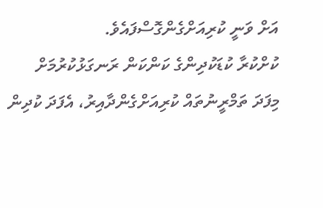އަށް ވަނީ ކުރިއަށްގެންގޮސްފައެވެ.
ކުށްކުރާ ކުޑަކުދިންގެ ކަންކަން ރަނގަޅުކުރުމަށް މިފަދަ ތަމްރީނުތައް ކުރިއަށްގެންދާއިރު، އެފަދަ ކުދިން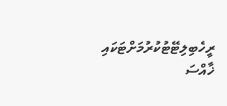ރީހެބިލިޓޭޓުކުރުމަށްޓަކައި ޚާއްސަ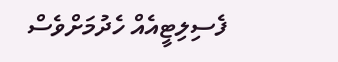ފެސިލިޓީއެއް ހެދުމަށްވެސް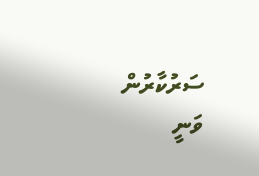ސަރުކާރުން ވަނީ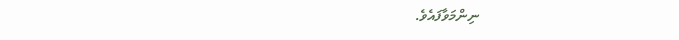ނިންމަވާފައެވެ.